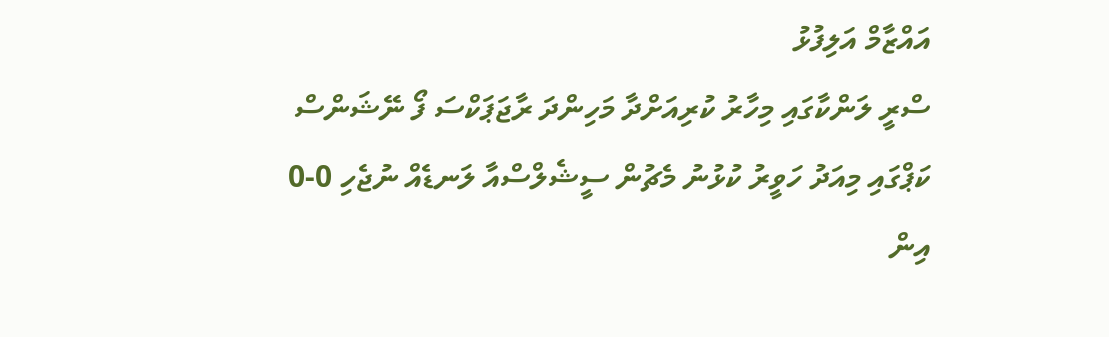އައްޒާމް އަލިފުޅު
ސްރީ ލަންކާގައި މިހާރު ކުރިއަށްދާ މަހިންދަ ރާޖަޕަކްސަ ފޯ ނޭޝަންސް ކަޕްގައި މިއަދު ހަވީރު ކުޅުނު މެޗުން ސީޝެލްސްއާ ލަނޑެއް ނުޖެހި 0-0 އިން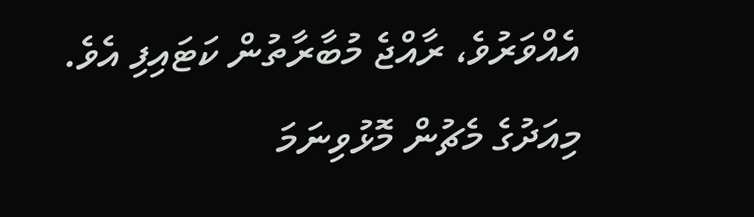އެއްވަރުވެ، ރާއްޖެ މުބާރާތުން ކަޓައިފި އެވެ.
މިއަދުގެ މެޗުން މޮޅުވިނަމަ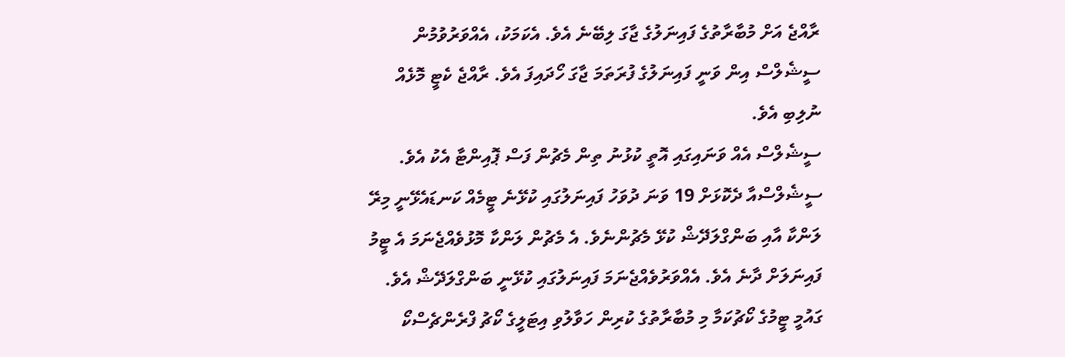ރާއްޖެ އަށް މުބާރާތުގެ ފައިނަލުގެ ޖާގަ ލިބޭނެ އެވެ. އެކަމަކު، އެއްވަރުވުމުން ސީޝެލްސް އިން ވަނީ ފައިނަލުގެ ފުރަތަމަ ޖާގަ ހޯދައިފަ އެވެ. ރާއްޖެ ކެޓީ މޮޅެއް ނުލިބި އެވެ.
ސީޝެލްސް އެއް ވަނައިގައި އޮތީ ކުޅުނު ތިން މެޗުން ފަސް ޕޮއިންޓާ އެކު އެވެ. ސީޝެލްސްއާ ދެކޮޅަށް 19 ވަނަ ދުވަހު ފައިނަލުގައި ކުޅޭނެ ޓީމެއް ކަނޑައެޅޭނީ މިރޭ ލަންކާ އާއި ބަންގްލަދޭޝް ކުޅޭ މެޗުންނެވެ. އެ މެޗުން ލަންކާ މޮޅުވެއްޖެނަމަ އެ ޓީމު ފައިނަލަށް ދާނެ އެވެ. އެއްވަރުވެއްޖެނަމަ ފައިނަލުގައި ކުޅޭނީ ބަންގްލަދޭޝް އެވެ.
ގައުމީ ޓީމުގެ ކޯޗުކަމާ މި މުބާރާތުގެ ކުރިން ހަވާލުވި އިޓަލީގެ ކޯޗު ފްރެންޗެސްކޯ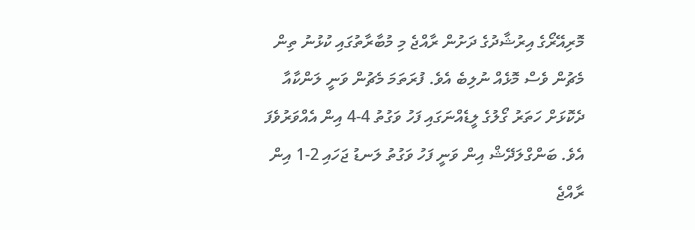މޮރިއޭރޯގެ އިރުޝާދުގެ ދަށުން ރާއްޖެ މި މުބާރާތުގައި ކުޅުނު ތިން މެޗުން ވެސް މޮޅެއް ނުލިބެ އެވެ. ފުރަތަމަ މެޗުން ވަނީ ލަންކާއާ ދެކޮޅަށް ހަތަރު ގޯލުގެ ލީޑެއްނަގައި ފަހު ވަގުތު 4-4 އިން އެއްވަރުވެފަ އެވެ. ބަންގްލަދޭޝް އިން ވަނީ ފަހު ވަގުތު ލަނޑު ޖަހައި 2-1 އިން ރާއްޖެ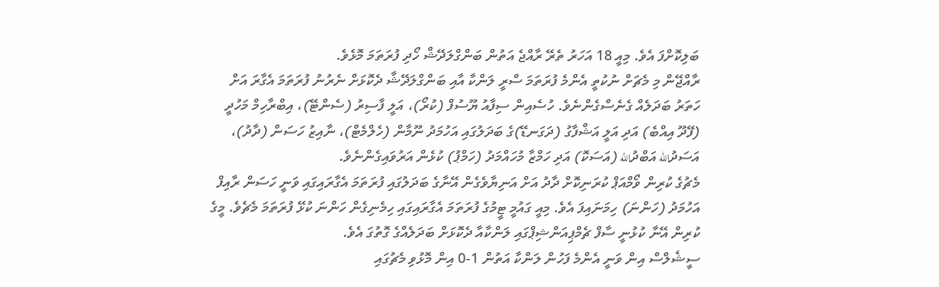ބަލިކޮށްފަ އެވެ. މިއީ 18 އަހަރު ތެރޭ ރާއްޖެ އަތުން ބަންގްލަދޭޝް ހޯދި ފުރަތަމަ މޮޅެވެ.
ރާއްޖޭން މި މެޗަށް ނުކުތީ އެންމެ ފުރަތަމަ ސްރީ ލަންކާ އާއި ބަންގްލަދޭޝާ ދެކޮޅަށް ނެރުނު ފުރަތަމަ އެގާރަ އަށް ހަތަރު ބަދަލެއް ގެނެސްގެންނެވެ. ހުސެއިން ސިފާއު ޔޫސުފް (ކުރޯ)، އަލީ ފާސިރު (ސެންޓޭ)، އިބްރާހިމް މަހުދީ (ފޭދޫ އިއްބެ) އަދި އަލީ އަޝްފާގު (ދަގަނޑޭ)ގެ ބަދަލުގައި އަހުމަދު ނޫމާން (ހެލްމެޓް)، ނާއިޒު ހަސަން (ދާދު)، އަސަދުالله އަބްދުالله (އަސަކޮ) އަދި ހަމްޒާ މުހައްމަދު (ހަމްޕު) ކުޅެން އަރުވައިގެންނެވެ.
މެޗުގެ ކުރިން ވޯމްއަޕް ކުރަނިކޮށް ދާދު އަށް އަނިޔާވެގެން އޭނާގެ ބަދަލުގައި ފުރަތަމަ އެގާރައިގައި ވަނީ ހަސަން ރާއިފް އަހުމަދު (ހަންނަ) ހިމަނައިފަ އެވެ. މިއީ ގައުމީ ޓީމުގެ ފުރަތަމަ އެގާރައިގައި ހިމެނިގެން ހަންނަ ކުޅޭ ފުރަތަމަ މެޗެވެ. މީގެ ކުރިން އޭނާ ކުޅުނީ ސާފް ޗެމްޕިއަންޝިޕްގައި ލަންކާއާ ދެކޮޅަށް ބަދަލެއްގެ ގޮތުގަ އެވެ.
ސީޝެލްސް އިން ވަނީ އެންމެ ފަހުން ލަންކާ އަތުން 1-0 އިން މޮޅުވި މެޗުގައި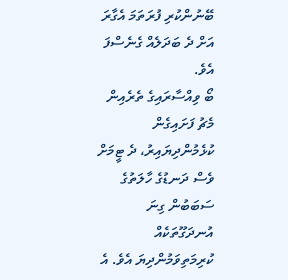ބޭނުންކުރި ފުރަތަމަ އެގާރަ އަށް ދެ ބަދަލެއް ގެނެސްފަ އެވެ.
ބޯ ވިއްސާރައިގެ ތެރެއިން މެޗު ފަށައިގެން ކުޅެމުންދިޔައިރު، ދެ ޓީމަށް ވެސް ދަނޑުގެ ހާލަތުގެ ސަބަބުން ގިނަ އުނދަގޫތަކެއް ކުރިމަތިވަމުންދިޔަ އެވެ. އެ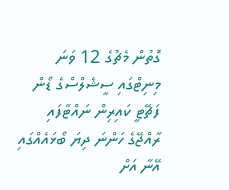ގޮތުން މެޗުގެ 12 ވަނަ މިނިޓްގައި ސީޝެލްސްގެ ޑޯން ފަޗޭޓީ ކައިރިން ނައްޓާފައި ރާއްޖޭގެ ހަންނަ ދިޔަ ބޯޅައެއްގައި އޭނާ އަށް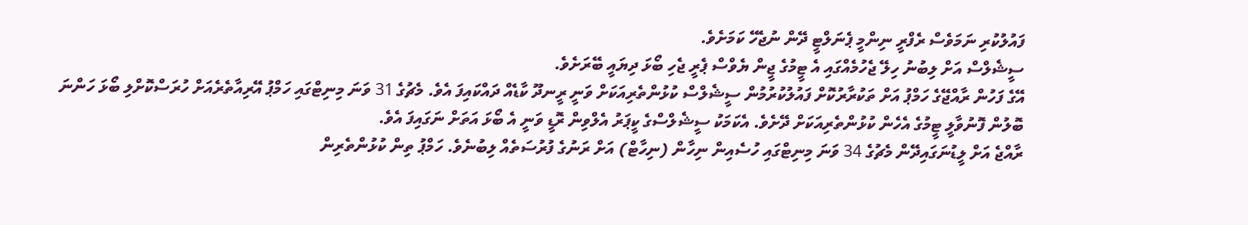ފައުލުކުރި ނަމަވެސް ރެފްރީ ނިންމީ ޕެނަލްޓީ ދޭން ނުޖެހޭ ކަމަށެވެ.
ސީޝެލްސް އަށް ލިބުނު ހިލޭ ޖެހުމެއްގައި އެ ޓީމުގެ ޖީން ޔެވްސް ޕެރީ ޖެހި ބޯޅަ ދިޔައީ ބޭރަށެވެ.
އޭގެ ފަހުން ރާއްޖޭގެ ހަމްޕު އަށް ތަކުރާރުކޮށް ފައުލުކުރުމުން ސީޝެލްސް ކުޅުންތެރިއަކަށް ވަނީ ރީނދޫ ކާޑެއް ދައްކައިފަ އެވެ. މެޗުގެ 31 ވަނަ މިނިޓްގައި ހަމްޕު އޭރިއާތެރެއަށް ހުރަސްކޮށްލި ބޯޅަ ހަންނަ ބޮލުން ފޮނުވާލީ ޓީމުގެ އެހެން ކުޅުންތެރިއަކަށް ދޭށެވެ. އެކަމަކު ސީޝެލްސްގެ ކީޕަރު އެލްވިން ރޮޑީ ވަނީ އެ ބޯޅަ އަތަށް ނަގައިފަ އެވެ.
ރާއްޖެ އަށް ލީޑުނަގައިދޭން މެޗުގެ 34 ވަނަ މިނިޓްގައި ހުސެއިން ނިހާން (ނިހާޓް) އަށް ރަނުގެ ފުރުސަތެއް ލިބުނެވެ. ހަމްޕު ތިން ކުޅުންތެރިން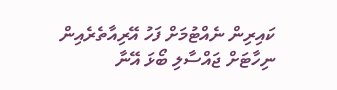ކައިރިން ނެއްޓުމަށް ފަހު އޭރިއާތެރެއިން ނިހާޓަށް ޖައްސާލި ބޯޅަ އޭނާ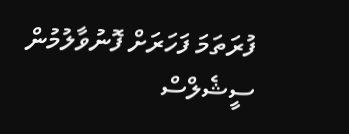ފުރަތަމަ ފަހަރަށް ފޮނުވާލުމުން ސީޝެލްސް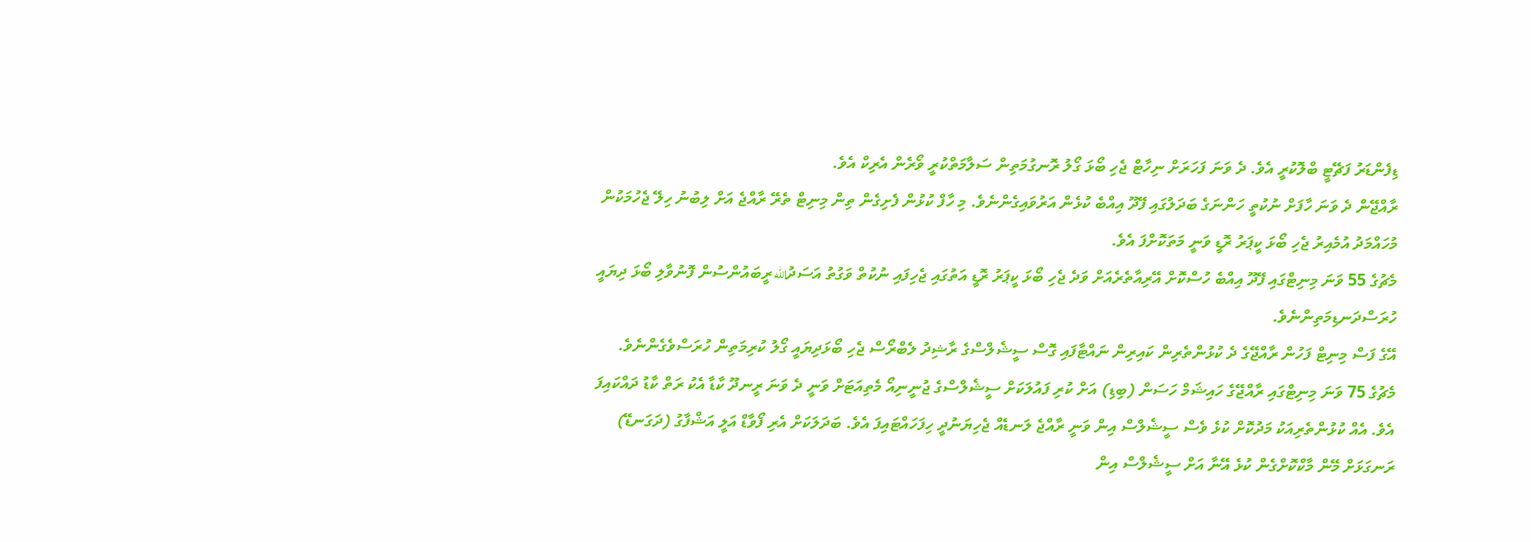ޑިފެންޑަރު ފަޗޭޓީ ބްލޮކުރީ އެވެ. ދެ ވަނަ ފަހަރަށް ނިހާޓް ޖެހި ބޯޅަ ގޯލު ރޮނގުމަތިން ސަލާމަތްކުރީ ވޯރެން އެރިކް އެވެ.
ރާއްޖޭން ދެ ވަނަ ހާފަށް ނުކުތީ ހަންނަގެ ބަދަލުގައި ފޭދޫ އިއްބެ ކުޅެން އަރުވައިގެންނެވެ. މި ހާފް ކުޅުން ފެށިގެން ތިން މިނިޓް ތެރޭ ރާއްޖެ އަށް ލިބުނު ހިލޭ ޖެހުމަކުން މުހައްމަދު އުމެއިރު ޖެހި ބޯޅަ ކީޕަރު ރޮޑީ ވަނީ މަތަކޮށްފަ އެވެ.
މެޗުގެ 55 ވަނަ މިނިޓްގައި ފޭދޫ އިއްބެ ހުސްކޮށް އޭރިއާތެރެއަށް ވަދެ ޖެހި ބޯޅަ ކީޕަރު ރޮޑީ އަތުގައި ޖެހިފައި ނުކުތް ވަގުތު އަސަދުالله ރީބައުންސުން ފޮނުވާލި ބޯޅަ ދިޔައީ ހުރަސްދަނޑިމަތިންނެވެ.
އޭގެ ފަސް މިނިޓް ފަހުން ރާއްޖޭގެ ދެ ކުޅުންތެރިން ކައިރިން ނައްޓާފައި ގޮސް ސީޝެލްސްގެ ރާޝިދު ލެބްރޯސް ޖެހި ބޯޅަދިޔައީ ގޯލު ކުރިމަތިން ހުރަސްވެގެންނެވެ.
މެޗުގެ 75 ވަނަ މިނިޓްގައި ރާއްޖޭގެ ހައިޝަމް ހަސަން (ބިޑި) އަށް ކުރި ފައުލަކަށް ސީޝެލްސްގެ ޖުނީނިއޯ މެތިއަޓަށް ވަނީ ދެ ވަނަ ރީނދޫ ކާޑާ އެކު ރަތް ކާޑު ދައްކައިފަ އެވެ. އެއް ކުޅުންތެރިއަކު މަދުކޮށް ކުޅެ ވެސް ސީޝެލްސް އިން ވަނީ ރާއްޖެ ލަނޑެއް ޖެހިޔަނުދީ ހިފަހައްޓައިފަ އެވެ. ބަދަލަކަށް އެރި ފޯވާޑް އަލީ އަޝްފާގު (ދަގަނޑޭ) ރަނގަޅަށް މޭން މާކްކޮށްގެން ކުޅެ އޭނާ އަށް ސީޝެލްސް އިން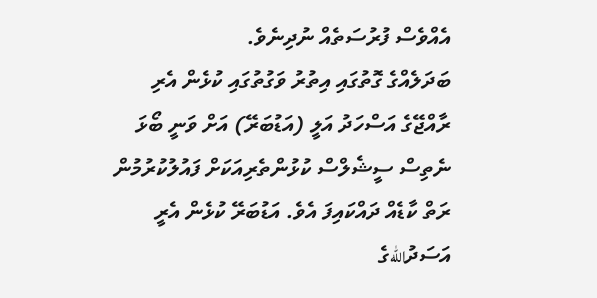އެއްވެސް ފުރުސަތެއް ނުދިނެވެ.
ބަދަލެއްގެ ގޮތުގައި އިތުރު ވަގުތުގައި ކުޅެން އެރި ރާއްޖޭގެ އަސްހަދު އަލީ (އަޑުބަރޭ) އަށް ވަނީ ބޯޅަ ނެތިސް ސީޝެލްސް ކުޅުންތެރިއަކަށް ފައުލުކުރުމުން ރަތް ކާޑެއް ދައްކައިފަ އެވެ. އަޑުބަރޭ ކުޅެން އެރީ އަސަދުاللهގެ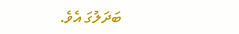ބަދަލުގަ އެވެ.